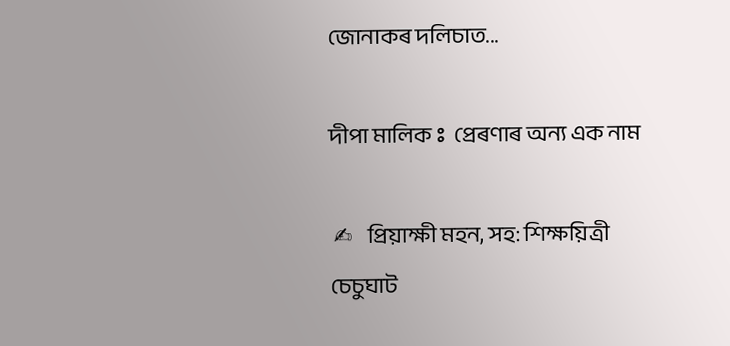জোনাকৰ দলিচাত...

দীপা মালিক ⵓ প্ৰেৰণাৰ অন্য এক নাম

 ✍    প্ৰিয়াক্ষী মহন, সহ: শিক্ষয়িত্ৰী
চেচুঘাট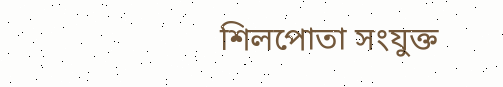শিলপোতা সংযুক্ত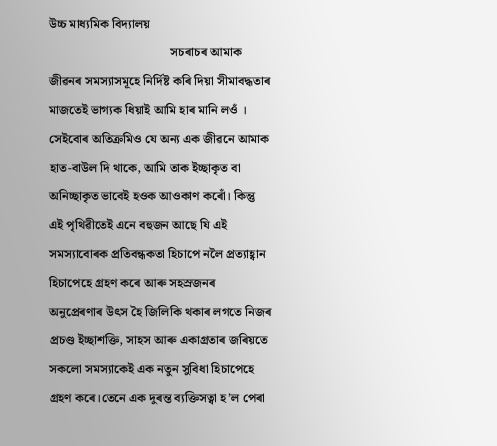উচ্চ মাধ্যমিক বিদ্যালয়
                                       সচৰাচৰ আমাক জীৱনৰ সমস্যাসমূহে নিৰ্দিষ্ট কৰি দিয়া সীমাবদ্ধতাৰ মাজতেই ভাগ্যক ধিয়াই আমি হাৰ মানি লওঁ । সেইবোৰ অতিক্ৰমিও যে অন্য এক জীৱনে আমাক হাত-বাউল দি থাকে, আমি তাক ইচ্ছাকৃত বা অনিচ্ছাকৃত ভাবেই হওক আওকাণ কৰোঁ। কিন্তু  এই পৃথিৱীতেই এনে বহুজন আছে যি এই সমস্যাবোৰক প্ৰতিবন্ধকতা হিচাপে নলৈ প্ৰত্যাহ্বান হিচাপেহে গ্ৰহণ কৰে আৰু সহস্ৰজনৰ অনুপ্ৰেৰণাৰ উৎস হৈ জিলিকি থকাৰ লগতে নিজৰ প্ৰচণ্ড ইচ্ছাশক্তি, সাহস আৰু একাগ্ৰতাৰ জৰিয়তে সকলো সমস্যাকেই এক নতুন সুবিধা হিচাপেহে গ্ৰহণ কৰে।তেনে এক দুৰন্ত ব্যক্তিসত্বা হ’ল পেৰা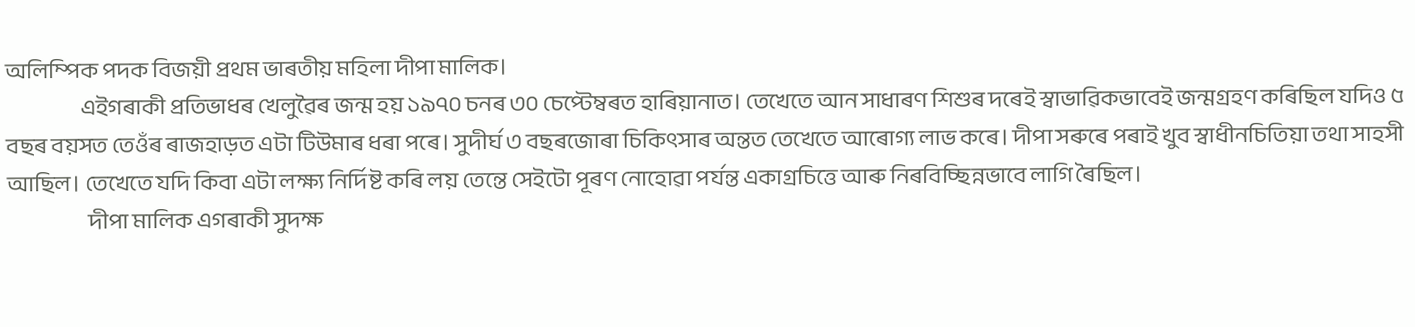অলিম্পিক পদক বিজয়ী প্ৰথম ভাৰতীয় মহিলা দীপা মালিক।
                   এইগৰাকী প্ৰতিভাধৰ খেলুৱৈৰ জন্ম হয় ১৯৭০ চনৰ ৩০ চেপ্টেম্বৰত হাৰিয়ানাত। তেখেতে আন সাধাৰণ শিশুৰ দৰেই স্বাভাৱিকভাবেই জন্মগ্ৰহণ কৰিছিল যদিও ৫ বছৰ বয়সত তেওঁৰ ৰাজহাড়ত এটা টিউমাৰ ধৰা পৰে। সুদীৰ্ঘ ৩ বছৰজোৰা চিকিৎসাৰ অন্তত তেখেতে আৰোগ্য লাভ কৰে। দীপা সৰুৰে পৰাই খুব স্বাধীনচিতিয়া তথা সাহসী আছিল। তেখেতে যদি কিবা এটা লক্ষ্য নিৰ্দিষ্ট কৰি লয় তেন্তে সেইটো পূৰণ নোহোৱা পৰ্যন্ত একাগ্ৰচিত্তে আৰু নিৰবিচ্ছিন্নভাবে লাগি ৰৈছিল।
                     দীপা মালিক এগৰাকী সুদক্ষ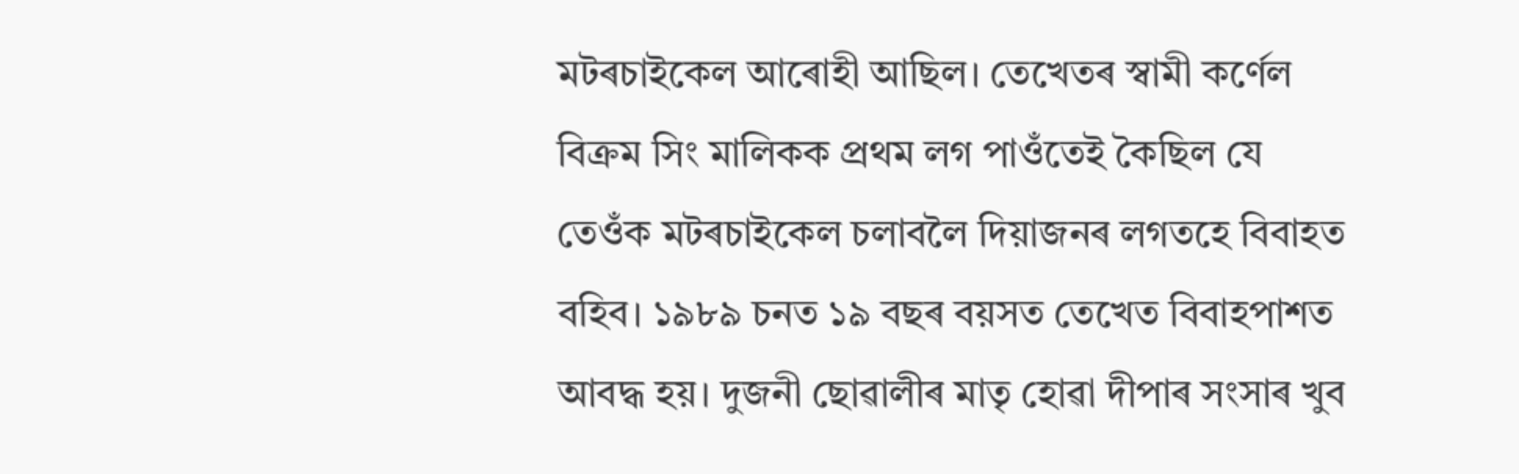মটৰচাইকেল আৰোহী আছিল। তেখেতৰ স্বামী কৰ্ণেল বিক্ৰম সিং মালিকক প্ৰথম লগ পাওঁতেই কৈছিল যে তেওঁক মটৰচাইকেল চলাবলৈ দিয়াজনৰ লগতহে বিবাহত বহিব। ১৯৮৯ চনত ১৯ বছৰ বয়সত তেখেত বিবাহপাশত আবদ্ধ হয়। দুজনী ছোৱালীৰ মাতৃ হোৱা দীপাৰ সংসাৰ খুব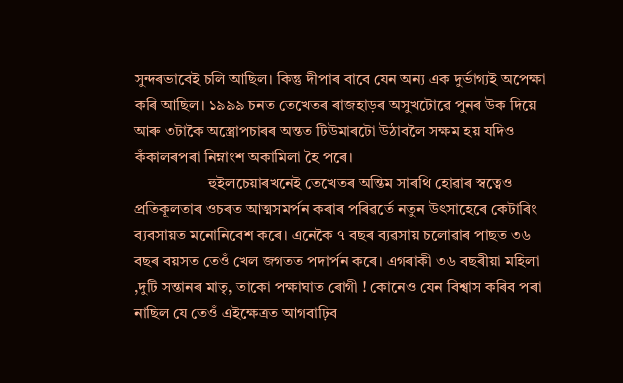সুন্দৰভাবেই চলি আছিল। কিন্তু দীপাৰ বাবে যেন অন্য এক দুৰ্ভাগ্যই অপেক্ষা কৰি আছিল। ১৯৯৯ চনত তেখেতৰ ৰাজহাড়ৰ অসুখটোৱে পুনৰ উক দিয়ে আৰু ৩টাকৈ অস্ত্ৰোপচাৰৰ অন্তত টিউমাৰটো উঠাবলৈ সক্ষম হয় যদিও কঁকালৰপৰা নিম্নাংশ অকামিলা হৈ পৰে।
                   হুইলচেয়াৰখনেই তেখেতৰ অন্তিম সাৰথি হোৱাৰ স্বত্বেও প্ৰতিকূলতাৰ ওচৰত আত্মসমৰ্পন কৰাৰ পৰিৱৰ্তে নতুন উৎসাহেৰে কেটাৰিং ব্যবসায়ত মনোনিবেশ কৰে। এনেকৈ ৭ বছৰ ব্যৱসায় চলোৱাৰ পাছত ৩৬ বছৰ বয়সত তেওঁ খেল জগতত পদাৰ্পন কৰে। এগৰাকী ৩৬ বছৰীয়া মহিলা ,দুটি সন্তানৰ মাতৃ, তাকো পক্ষাঘাত ৰোগী ! কোনেও যেন বিশ্বাস কৰিব পৰা নাছিল যে তেওঁ এইক্ষেত্ৰত আগবাঢ়িব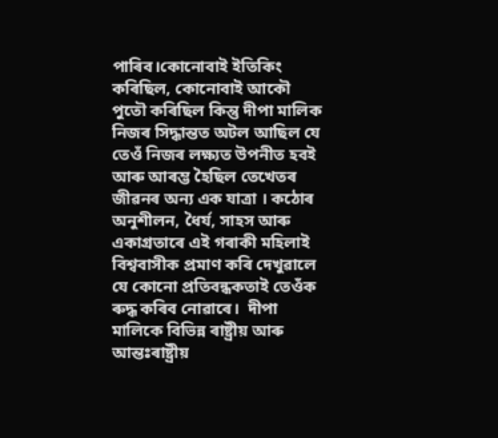পাৰিব।কোনোবাই ইতিকিং কৰিছিল, কোনোবাই আকৌ পুতৌ কৰিছিল কিন্তু দীপা মালিক নিজৰ সিদ্ধান্তত অটল আছিল যে তেওঁ নিজৰ লক্ষ্যত উপনীত হবই আৰু আৰম্ভ হৈছিল তেখেতৰ জীৱনৰ অন্য এক যাত্ৰা । কঠোৰ অনুশীলন, ধৈৰ্য, সাহস আৰু একাগ্ৰতাৰে এই গৰাকী মহিলাই বিশ্ববাসীক প্ৰমাণ কৰি দেখুৱালে যে কোনো প্ৰতিবন্ধকতাই তেওঁক ৰুদ্ধ কৰিব নোৱাৰে।  দীপা মালিকে বিভিন্ন ৰাষ্ট্ৰীয় আৰু আন্তঃৰাষ্ট্ৰীয়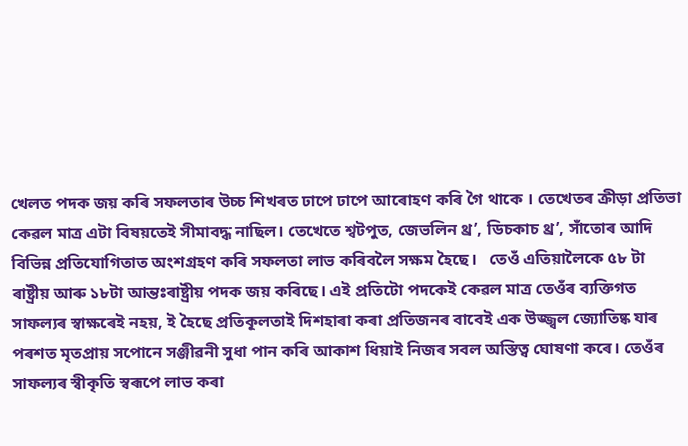খেলত পদক জয় কৰি সফলতাৰ উচ্চ শিখৰত ঢাপে ঢাপে আৰোহণ কৰি গৈ থাকে । তেখেতৰ ক্ৰীড়া প্ৰতিভা কেৱল মাত্ৰ এটা বিষয়তেই সীমাবদ্ধ নাছিল। তেখেতে শ্বটপুত, জেভলিন থ্ৰ’, ডিচকাচ থ্ৰ’, সাঁতোৰ আদি বিভিন্ন প্ৰতিযোগিতাত অংশগ্ৰহণ কৰি সফলতা লাভ কৰিবলৈ সক্ষম হৈছে।   তেওঁ এতিয়ালৈকে ৫৮ টা ৰাষ্ট্ৰীয় আৰু ১৮টা আন্তঃৰাষ্ট্ৰীয় পদক জয় কৰিছে। এই প্ৰতিটো পদকেই কেৱল মাত্ৰ তেওঁৰ ব্যক্তিগত সাফল্যৰ স্বাক্ষৰেই নহয়, ই হৈছে প্ৰতিকূলতাই দিশহাৰা কৰা প্ৰতিজনৰ বাবেই এক উজ্জ্বল জ্যোতিষ্ক যাৰ পৰশত মৃতপ্ৰায় সপোনে সঞ্জীৱনী সুধা পান কৰি আকাশ ধিয়াই নিজৰ সবল অস্তিত্ব ঘোষণা কৰে। তেওঁৰ সাফল্যৰ স্বীকৃতি স্বৰূপে লাভ কৰা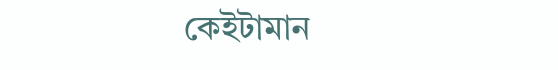কেইটামান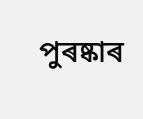পুৰষ্কাৰ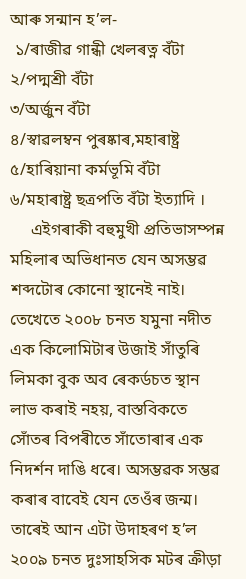আৰু সন্মান হ’ল-
 ১/ৰাজীৱ গান্ধী খেলৰত্ন বঁটা
২/পদ্মশ্ৰী বঁটা
৩/অৰ্জুন বঁটা
৪/স্বাৱলম্বন পুৰষ্কাৰ,মহাৰাষ্ট্ৰ
৫/হাৰিয়ানা কৰ্মভূমি বঁটা
৬/মহাৰাষ্ট্ৰ ছত্ৰপতি বঁটা ইত্যাদি ।
     এইগৰাকী বহুমুখী প্ৰতিভাসম্পন্ন মহিলাৰ অভিধানত যেন অসম্ভৱ শব্দটোৰ কোনো স্থানেই নাই। তেখেতে ২০০৮ চনত যমুনা নদীত এক কিলোমিটাৰ উজাই সাঁতুৰি লিমকা বুক অব ৰেকৰ্ডচত স্থান লাভ কৰাই নহয়, বাস্তবিকতে সোঁতৰ বিপৰীতে সাঁতোৰাৰ এক নিদৰ্শন দাঙি ধৰে। অসম্ভৱক সম্ভৱ কৰাৰ বাবেই যেন তেওঁৰ জন্ম। তাৰেই আন এটা উদাহৰণ হ’ল ২০০৯ চনত দুঃসাহসিক মটৰ ক্ৰীড়া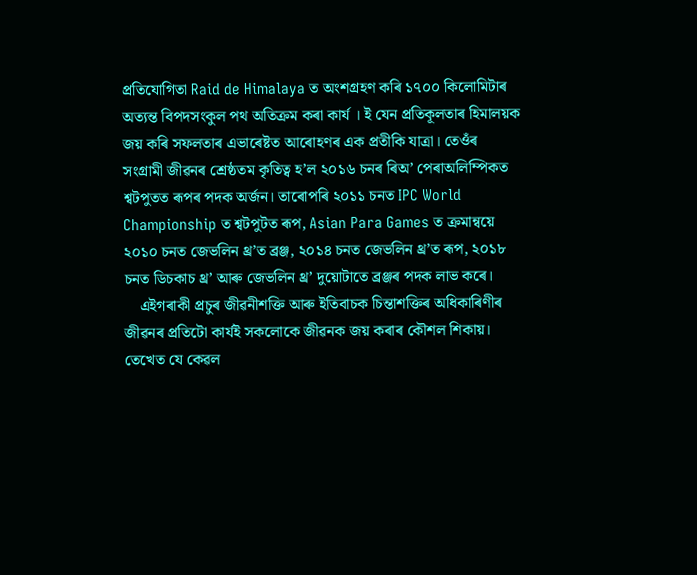প্ৰতিযোগিতা Raid de Himalaya ত অংশগ্ৰহণ কৰি ১৭০০ কিলোমিটাৰ অত্যন্ত বিপদসংকুল পথ অতিক্ৰম কৰা কাৰ্য । ই যেন প্ৰতিকূলতাৰ হিমালয়ক জয় কৰি সফলতাৰ এভাৰেষ্টত আৰোহণৰ এক প্ৰতীকি যাত্ৰা। তেওঁৰ সংগ্ৰামী জীৱনৰ শ্ৰেষ্ঠতম কৃতিত্ব হ’ল ২০১৬ চনৰ ৰিঅ’ পেৰাঅলিম্পিকত শ্বটপুতত ৰূপৰ পদক অৰ্জন। তাৰোপৰি ২০১১ চনত IPC World Championship ত শ্বটপুটত ৰূপ, Asian Para Games ত ক্ৰমান্বয়ে  ২০১০ চনত জেভলিন থ্ৰ’ত ব্ৰঞ্জ, ২০১৪ চনত জেভলিন থ্ৰ’ত ৰূপ, ২০১৮ চনত ডিচকাচ থ্ৰ’ আৰু জেভলিন থ্ৰ’ দুয়োটাতে ব্ৰঞ্জৰ পদক লাভ কৰে।
    এইগৰাকী প্ৰচুৰ জীৱনীশক্তি আৰু ইতিবাচক চিন্তাশক্তিৰ অধিকাৰিণীৰ জীৱনৰ প্ৰতিটো কাৰ্যই সকলোকে জীৱনক জয় কৰাৰ কৌশল শিকায়। তেখেত যে কেৱল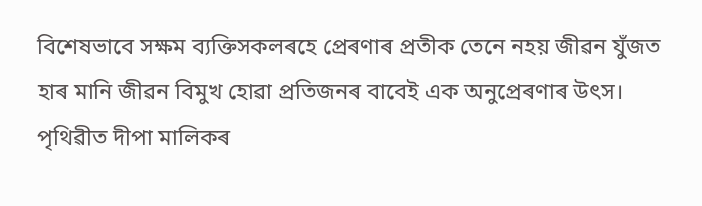বিশেষভাবে সক্ষম ব্যক্তিসকলৰহে প্ৰেৰণাৰ প্ৰতীক তেনে নহয় জীৱন যুঁজত হাৰ মানি জীৱন বিমুখ হোৱা প্ৰতিজনৰ বাবেই এক অনুপ্ৰেৰণাৰ উৎস। পৃথিৱীত দীপা মালিকৰ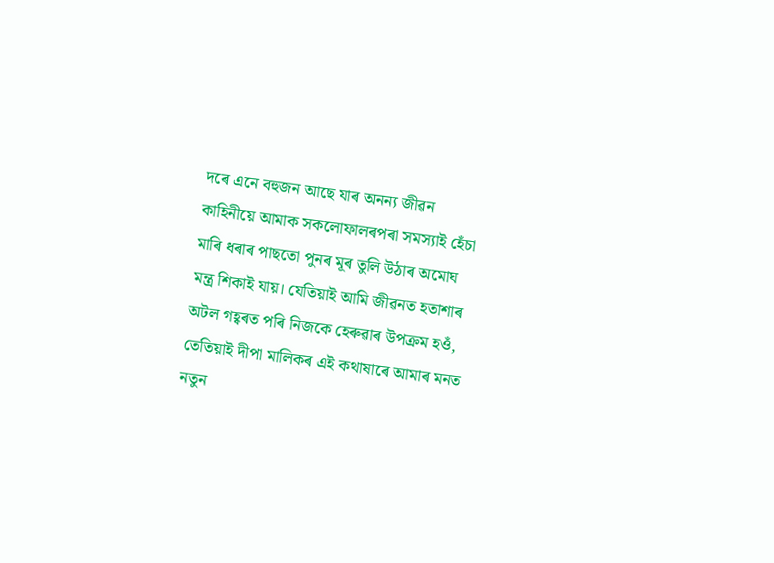দৰে এনে বহুজন আছে যাৰ অনন্য জীৱন কাহিনীয়ে আমাক সকলোফালৰপৰা সমস্যাই হেঁচা মাৰি ধৰাৰ পাছতো পুনৰ মূৰ তুলি উঠাৰ অমোঘ মন্ত্ৰ শিকাই যায়। যেতিয়াই আমি জীৱনত হতাশাৰ অটল গহ্বৰত পৰি নিজকে হেৰুৱাৰ উপক্ৰম হওঁ, তেতিয়াই দীপা মালিকৰ এই কথাষাৰে আমাৰ মনত নতুন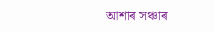আশাৰ সঞ্চাৰ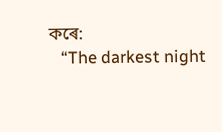কৰে:
   “The darkest night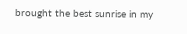brought the best sunrise in my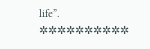life”.
✲✲✲✲✲✲✲✲✲✲